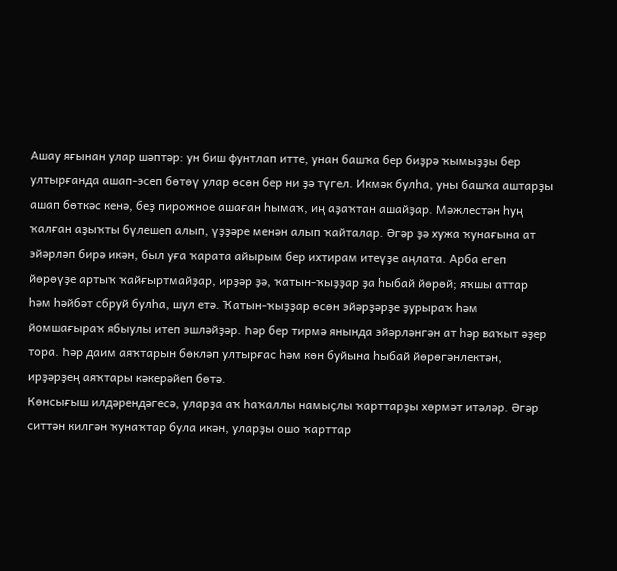Ашау яғынан улар шәптәр: ун биш фунтлап итте, унан башҡа бер биҙрә ҡымыҙҙы бер ултырғанда ашап-эсеп бөтөү улар өсөн бер ни ҙә түгел. Икмәк булһа, уны башҡа аштарҙы ашап бөткәс кенә, беҙ пирожное ашаған һымаҡ, иң аҙаҡтан ашайҙар. Мәжлестән һуң ҡалған аҙыҡты бүлешеп алып, үҙҙәре менән алып ҡайталар. Әгәр ҙә хужа ҡунағына ат эйәрләп бирә икән, был уға ҡарата айырым бер ихтирам итеүҙе аңлата. Арба егеп йөрөүҙе артыҡ ҡайғыртмайҙар, ирҙәр ҙә, ҡатын-ҡыҙҙар ҙа һыбай йөрөй; яҡшы аттар һәм һәйбәт сбруй булһа, шул етә. Ҡатын-ҡыҙҙар өсөн эйәрҙәрҙе ҙурыраҡ һәм йомшағыраҡ ябыулы итеп эшләйҙәр. Һәр бер тирмә янында эйәрләнгән ат һәр ваҡыт әҙер тора. Һәр даим аяҡтарын бөкләп ултырғас һәм көн буйына һыбай йөрөгәнлектән, ирҙәрҙең аяҡтары кәкерәйеп бөтә.
Көнсығыш илдәрендәгесә, уларҙа аҡ һаҡаллы намыҫлы ҡарттарҙы хөрмәт итәләр. Әгәр ситтән килгән ҡунаҡтар була икән, уларҙы ошо ҡарттар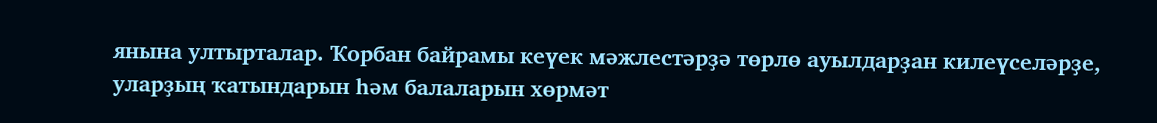янына ултырталар. Ҡорбан байрамы кеүек мәжлестәрҙә төрлө ауылдарҙан килеүселәрҙе, уларҙың ҡатындарын һәм балаларын хөрмәт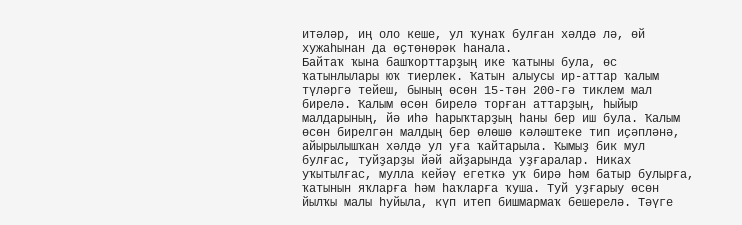итәләр, иң оло кеше, ул ҡунаҡ булған хәлдә лә, өй хужаһынан да өҫтөнөрәк һанала.
Байтаҡ ҡына башҡорттарҙың ике ҡатыны була, өс ҡатынлылары юҡ тиерлек. Ҡатын алыусы ир-аттар ҡалым түләргә тейеш, бының өсөн 15-тән 200-гә тиклем мал бирелә. Ҡалым өсөн бирелә торған аттарҙың, һыйыр малдарының, йә иһә һарыҡтарҙың һаны бер иш була. Ҡалым өсөн бирелгән малдың бер өлөшө кәләштеке тип иҫәпләнә, айырылышҡан хәлдә ул уға ҡайтарыла. Ҡымыҙ бик мул булғас, туйҙарҙы йәй айҙарында уҙғаралар. Никах уҡытылғас, мулла кейәү егеткә уҡ бирә һәм батыр булырға, ҡатынын яҡларға һәм һаҡларға ҡуша. Туй уҙғарыу өсөн йылҡы малы һуйыла, күп итеп бишмармаҡ бешерелә. Тәүге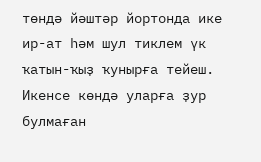төндә йәштәр йортонда ике ир-ат һәм шул тиклем үк ҡатын-ҡыҙ ҡунырға тейеш. Икенсе көндә уларға ҙур булмаған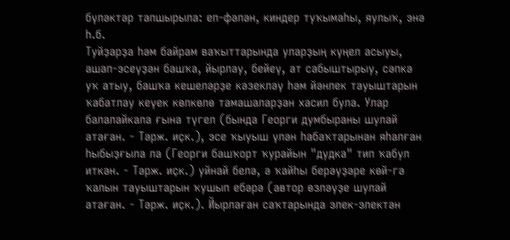бүләктәр тапшырыла: еп-фәлән, киндер туҡымаһы, яулыҡ, энә һ.б.
Туйҙарҙа һәм байрам ваҡыттарында уларҙың күңел асыуы, ашап-эсеүҙән башҡа, йырлау, бейеү, ат сабыштырыу, сәпкә уҡ атыу, башҡа кешеләрҙе кәзекләү һәм йәнлек тауыштарын ҡабатлау кеүек көлкөлө тамашаларҙан хасил була. Улар балалайкала ғына түгел (бында Георги думбыраны шулай атаған. - Тәрж. иҫк.), эсе ҡыуыш үлән һабаҡтарынан яһалған һыбыҙғыла ла (Георги башҡорт ҡурайын "дудка" тип ҡабул иткән. - Тәрж. иҫк.) уйнай белә, ә ҡайһы берәүҙәре көй-гә ҡалын тауыштарын ҡушып ебәрә (автор өзләүҙе шулай атаған. - Тәрж. иҫк.). Йырлаған саҡтарында элек-электән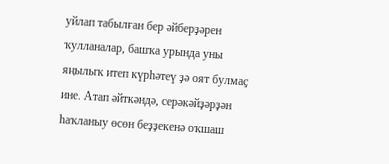уйлап табылған бер әйберҙәрен ҡулланалар, башҡа урында уны яңылыҡ итеп күрһәтеү ҙә оят булмаҫ ине. Атап әйткәндә, серәкәйҙәрҙән һаҡланыу өсөн беҙҙекенә оҡшаш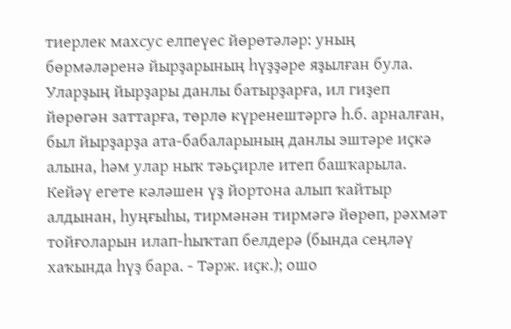тиерлек махсус елпеүес йөрөтәләр: уның бөрмәләренә йырҙарының һүҙҙәре яҙылған була. Уларҙың йырҙары данлы батырҙарға, ил гиҙеп йөрөгән заттарға, төрлө күренештәргә һ.б. арналған, был йырҙарҙа ата-бабаларының данлы эштәре иҫкә алына, һәм улар ныҡ тәьҫирле итеп башҡарыла.
Кейәү егете кәләшен үҙ йортона алып ҡайтыр алдынан, һуңғыһы, тирмәнән тирмәгә йөрөп, рәхмәт тойғоларын илап-һыҡтап белдерә (бында сеңләү хаҡында һүҙ бара. - Тәрж. иҫк.); ошо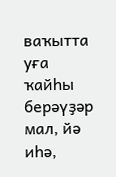ваҡытта уға ҡайһы берәүҙәр мал, йә иһә,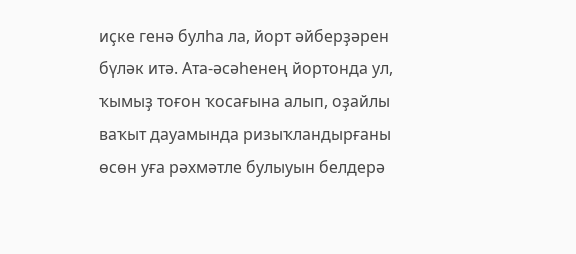иҫке генә булһа ла, йорт әйберҙәрен бүләк итә. Ата-әсәһенең йортонда ул, ҡымыҙ тоғон ҡосағына алып, оҙайлы ваҡыт дауамында ризыҡландырғаны өсөн уға рәхмәтле булыуын белдерә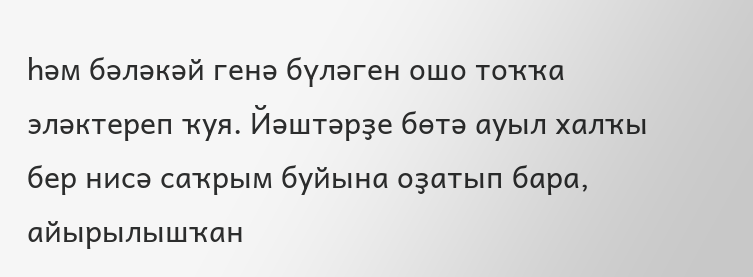һәм бәләкәй генә бүләген ошо тоҡҡа эләктереп ҡуя. Йәштәрҙе бөтә ауыл халҡы бер нисә саҡрым буйына оҙатып бара, айырылышҡан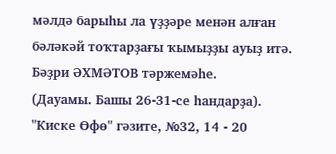мәлдә барыһы ла үҙҙәре менән алған бәләкәй тоҡтарҙағы ҡымыҙҙы ауыҙ итә.
Бәҙри ӘХМӘТОВ тәржемәһе.
(Дауамы. Башы 26-31-се һандарҙа).
"Киске Өфө" гәзите, №32, 14 - 20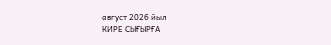август 2026 йыл
КИРЕ СЫҒЫРҒА